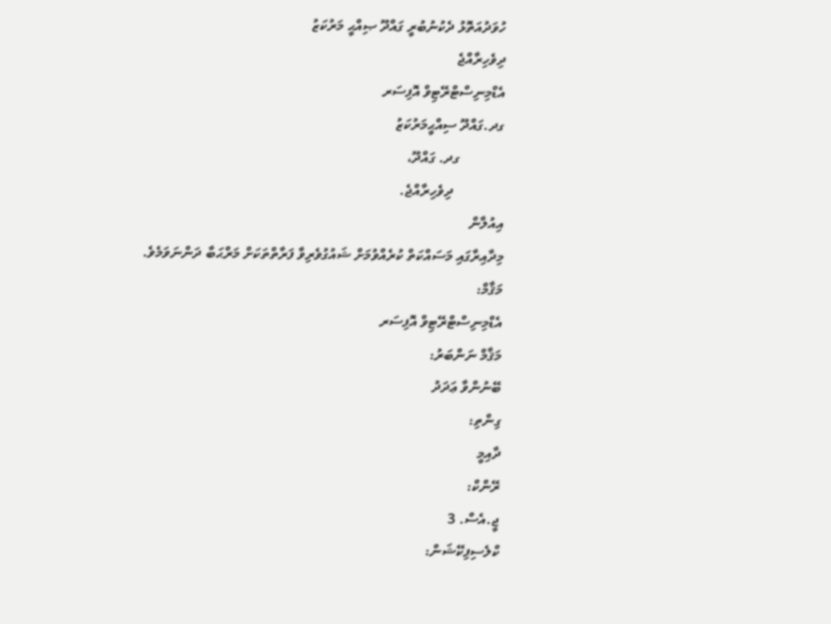ހުވަދުއަތޮޅު ދެކުނުބުރީ ގައްދޫ ޞިއްޙީ މަރުކަޒު
ދިވެހިރާއްޖެ
އެޑްމިނިސްޓްރޭޓިވް އޮފިސަރ
ގދ.ގައްދޫ ސިއްޙީމަރުކަޒު
            ގދ. ގައްދޫ،
              ދިވެހިރާއްޖެ.
އިއުލާން
މިދާއިރާގައި މަސައްކަތް ކުރެއްވުމަށް ޝައުގުވެރިވާ ފަރާތްތަކަށް މަރްޙަބާ ދަންނަވަމެވެ.
މަޤާމް:
އެޑްމިނިސްޓްރޭޓިވް އޮފިސަރ
މަޤާމް ނަންބަރު:
ބޭނުންވާ ޢަދަދު
ގިންތި:
ދާއިމީ
ރޭންކް:
ޖީ.އެސް. 3
ކްލެސިފިކޭޝަން: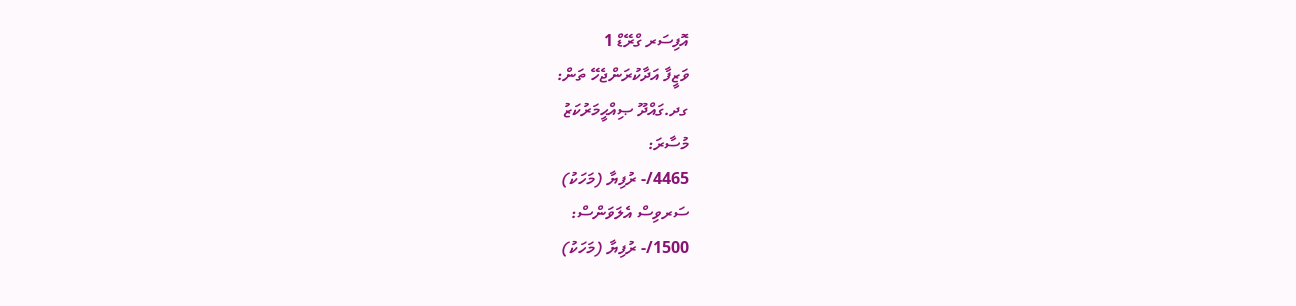އޮފިސަރ ގްރޭޑް 1
ވަޒީފާ އަދާކުރަންޖެހޭ ތަން:
ގދ.ގައްދޫ ޞިއްޙީމަރުކަޒު
މުސާރަ:
4465/- ރުފިޔާ (މަހަކު)
ސަރވިސް އެލަވަންސް:
1500/- ރުފިޔާ (މަހަކު)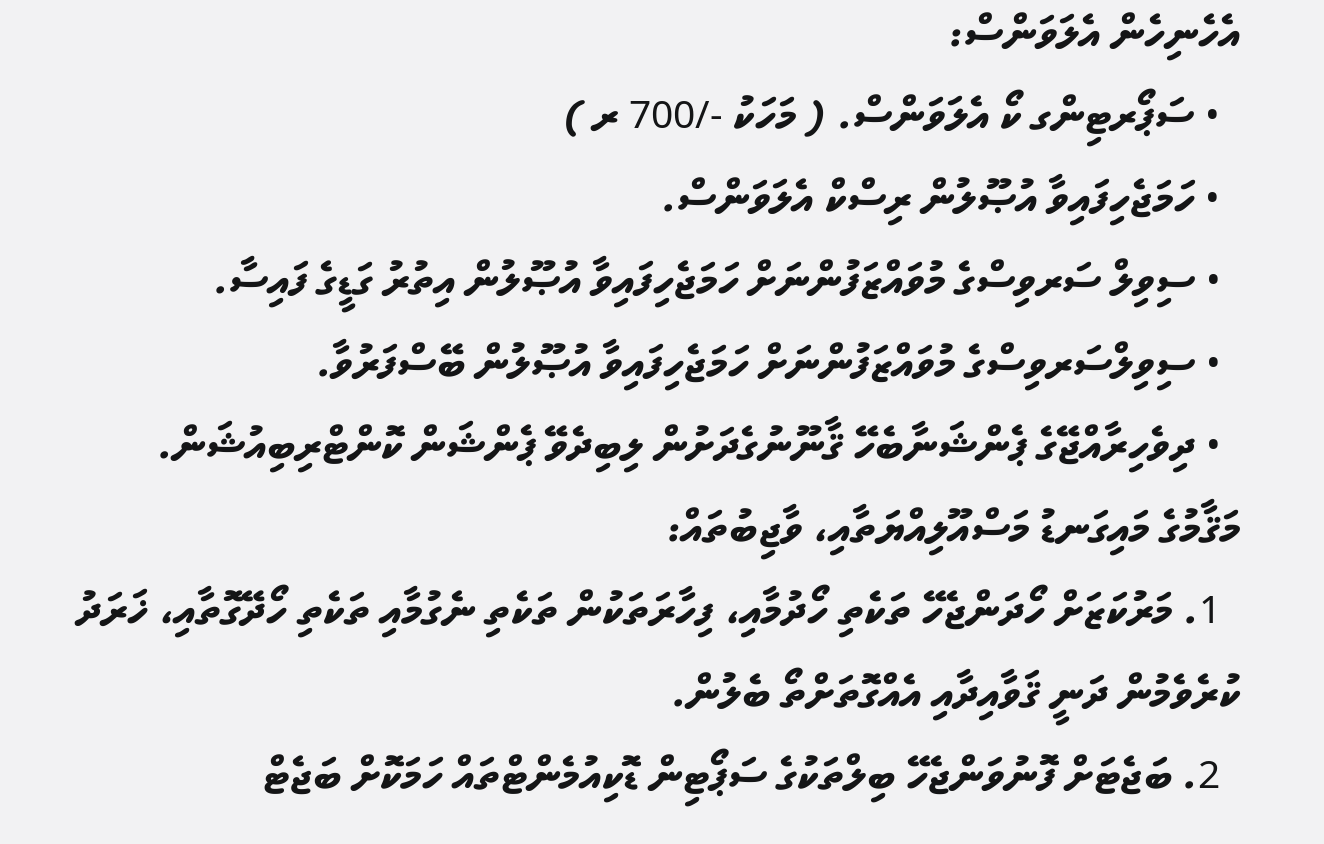އެހެނިހެން އެލަވަންސް:
  • ސަޕޯރޓިންގ ކޯ އެލަވަންސް. ( މަހަކު -/700 ރ )
  • ހަމަޖެހިފައިވާ އުޞޫލުން ރިސްކް އެލަވަންސް.
  • ސިވިލް ސަރވިސްގެ މުވައްޒަފުންނަށް ހަމަޖެހިފައިވާ އުޞޫލުން އިތުރު ގަޑީގެ ފައިސާ.
  • ސިވިލްސަރވިސްގެ މުވައްޒަފުންނަށް ހަމަޖެހިފައިވާ އުޞޫލުން ބޭސްފަރުވާ.
  • ދިވެހިރާއްޖޭގެ ޕެންޝަނާބެހޭ ޤާނޫނުގެދަށުން ލިބިދެވޭ ޕެންޝަން ކޮންޓްރިބިއުޝަން.
މަޤާމުގެ މައިގަނޑު މަސްއޫލިއްޔަތާއި، ވާޖިބުތައް:
  1. މަރުކަޒަށް ހޯދަންޖެހޭ ތަކެތި ހޯދުމާއި، ފިހާރަތަކުން ތަކެތި ނެގުމާއި ތަކެތި ހޯދޭގޮތާއި، ޚަރަދު ކުރެވެމުން ދަނީ ޤަވާއިދާއި އެއްގޮތަށްތޯ ބެލުން.
  2. ބަޖެޓަށް ފޮނުވަންޖެހޭ ބިލްތަކުގެ ސަޕޯޓިން ޑޮކިއުމެންޓްތައް ހަމަކޮށް ބަޖެޓް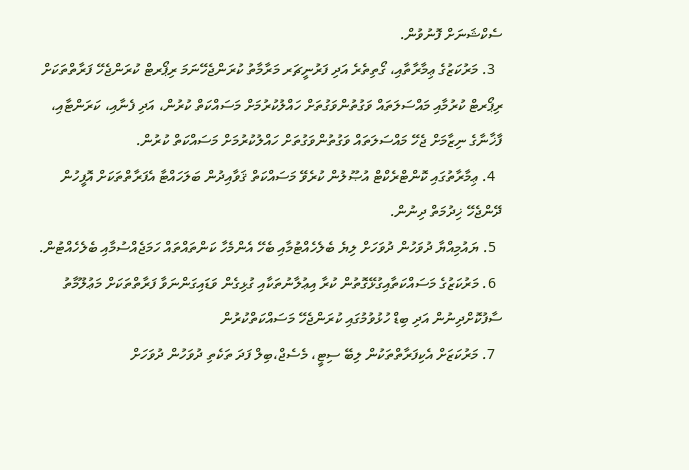ސެކްޝަނަށް ފޮނުވުން.
  3. މަރުކަޒުގެ ޢިމާރާތާއި، ގޯތިތެރެ އަދި ފަރުނީޗަރ މަރާމާތު ކުރަންޖެހޭނަމަ ރިޕޯރޓް ކުރަންޖެހޭ ފަރާތްތަކަށް ރިޕޯރޓް ކުރުމާއި މައްސަލަތައް ވަގުތުންވަގުތަށް ހައްލުކުރުމަށް މަސައްކަތް ކުރުން، އަދި ފެނާއި، ކަރަންޓާއި، ފާޚާނާގެ ނިޒާމަށް ޖެހޭ މައްސަލަތައް ވަގުތުންވަގުތަށް ހައްލުކުރުމަށް މަސައްކަތް ކުރުން.
  4. ޢިމާރާތުގައި ކޮންޓްރެކްޓް އުޞޫލުން ކުރެވޭ މަސައްކަތް ޤަވާއިދުން ބަލަހައްޓާ އެފަރާތްތަކަށް އޮފީހުން ދޭންޖެހޭ ޚިދުމަތް ދިނުން.
  5. ޔައުމިއްޔާ ދުވަހުން ދުވަހަށް ލިޔެ ބެލެހެއްޓުމާއި ބެހޭ އެންމެހާ ކަންތައްތައް ހަމަޖެއްސުމާއި ބެލެހެއްޓުން.
  6. މަރުކަޒުގެ މަސައްކަތާއިގުޅޭގޮތުން ކުރާ އިޢުލާނުތަކާއި ގުޅިގެން ވަޑައިގަންނަވާ ފަރާތްތަކަށް މަޢުލޫމާތު ސާފުކޮށްދިނުން އަދި ބިޑް ހުޅުވުމުގައި ކުރަންޖެހޭ މަސައްކަތްކުރުން
  7. މަރުކަޒަށް އެކިފަރާތްތަކުން ލިބޭ ސިޓީ، މެސެޖް،ބިލް ފަދަ ތަކެތި ދުވަހުން ދުވަހަށް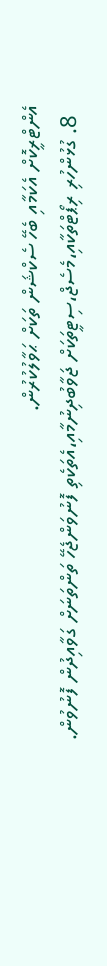އެންޓްރީކޮށް އެކަމާއި ބެހޭ ސެކްޝަން ތަކަށް ޙަވާލުކުރުން.
  8. ގުޅުންހުރި ރިޕޯޓްތަކާއި،މެސެޖް،ސިޓީތަކަށް ޖަވާބުދިނުމާއި،އެތަކެތި ފޮނުވަންޖެހޭ ތަންތަނަށް ގަވާއިދުން ފޮނުވުން.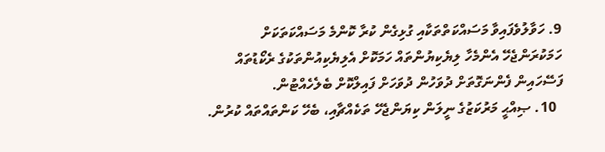9. ހަވާލުވެފައިވާ މަސައްކަތްތަކާއި ގުޅިގެން ކުރާ ކޮންމެ މަސައްކަތަކަށް ހަމަކުރަންޖެހޭ އެންމެހާ ލިޔެކިޔުންތައް ހަމަކޮށް އެލިޔެކިއުންތަކުގެ ރެކޯޑުތައް ފަސޭހައިން ފެންނަގޮތަށް ދުވަހުން ދުވަހަށް ފައިލްކޮށް ބެލެހެއްޓުން.
  10. ޞިއްޙީ މަރުކަޒުގެ ނީލަން ކިޔަންޖެހޭ ތަކެއްޗާއި، ބެހޭ ކަންތައްތައް ކުރުން.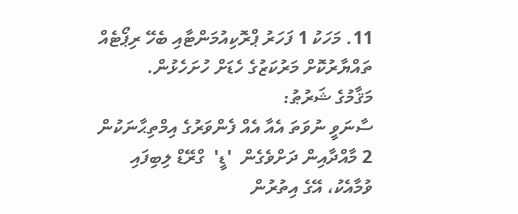11. މަހަކު 1 ފަހަރު ޕްރޮކިއުމަންޓާއި ބެހޭ ރިޕޯޓެއް ތައްޔާރުކޮށް މަރުކަޒުގެ ހެޑަށް ހުށަހެޅުން.
މަޤާމުގެ ޝަރުޠު:
ސާނަވީ ނުވަތަ އެއާ އެއް ފެންވަރުގެ އިމްތިޙާނަކުން 2 މާއްދާއިން ދަށްވެގެން  'ޑީ'  ގްރޭޑް ލިބިފައި ވުމާއެކު، އޭގެ އިތުރުން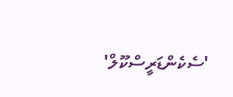'ސެކެންޑަރީސްކޫލް'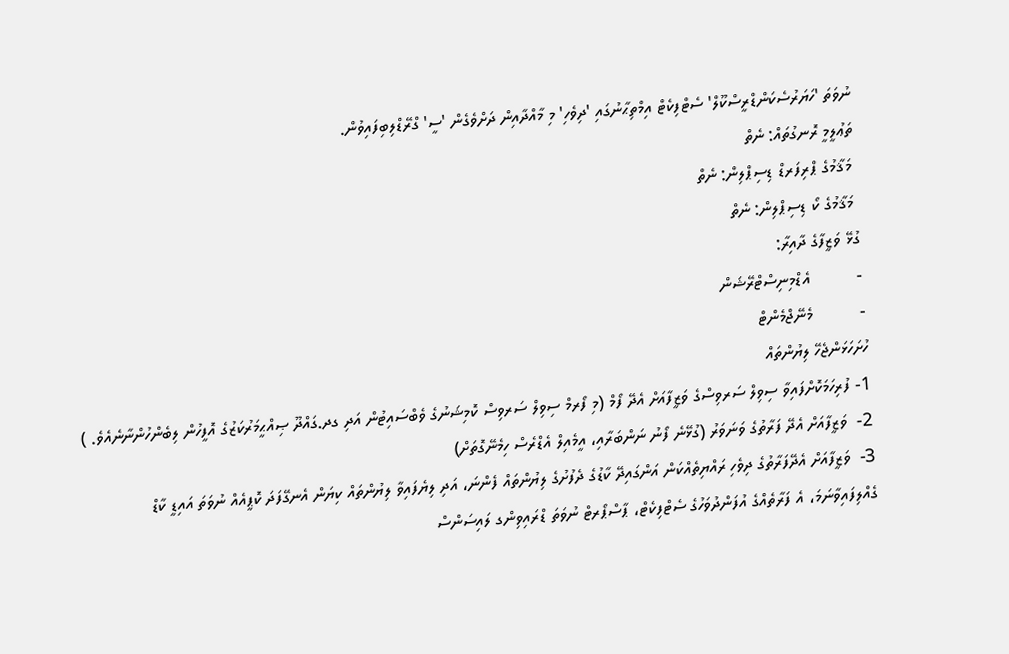ނުވަތަ 'ހަޔަރުސެކަންޑްރީސްކޫލް' ސެޓްފިކެޓް އިމްތިޙާނުގައި 'ދިވެހި' މި މާއްދާއިން ދަށްވެގެން 'ސީ' ގްރޭޑްލިބިފައިވުން.
ތަޢުލީމީ ރޮނގުތައް: ނެތް
 މަޤާމުގެ ޕްރިފަރޑް ޑިސިޕްލިން: ނެތް
 މަޤާމުގެ ކޯ ޑިސިޕްލިން: ނެތް
ގުޅޭ ވަޒީފާގެ ދާއިރާ:
-          އެޑްމިނިސްޓްރޭޝަން
-          މެނޭޖްމެންޓް
ހުށަހަޅަންޖެހޭ ލިޔުންތައް
1- ފުރިހަމަކޮށްފައިވާ ސިވިލް ސަރވިސްގެ ވަޒީފާއަށް އެދޭ ފޯމް (މި ފޯރމް ސިވިލް ސަރވިސް ކޮމިޝަނުގެ ވެބްސައިޓުން އަދި ގދ.ގައްދޫ ޞިއްޙީމަރުކަޒުގެ އޮފީހުން ލިބެންހުންނާނެއެވެ. )
2-  ވަޒީފާއަށް އެދޭ ފަރާތުގެ ވަނަވަރު (ގުޅޭނެ ފޯނު ނަންބަރާއި، އީމެއިލް އެޑްރެސް ހިމެނޭގޮތަށް)
3-  ވަޒީފާއަށް އެދޭފަރާތުގެ ދިވެހި ރައްޔިތެއްކަން އަންގައިދޭ ކާޑުގެ ދެފުށުގެ ލިޔުންތައް ފެންނަ، އަދި ލިޔެފައިވާ ލިޔުންތައް ކިޔަން އެނގޭފަދަ ކޮޕީއެއް ނުވަތަ އައިޑީ ކާޑް ގެއްލިފައިވާނަމަ، އެ ފަރާތެއްގެ އުފަންދުވަހުގެ ސެޓްފިކެޓް، ޕާސްޕޯރޓް ނުވަތަ ޑްރައިވިންގ ލައިސަންސް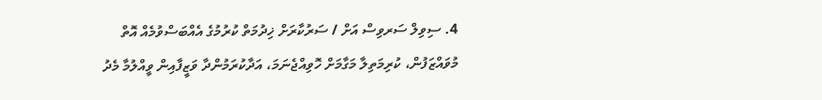4. ސިވިލް ސަރވިސް އަށް / ސަރުކާރަށް ޚިދުމަތް ކުރުމުގެ އެއްބަސްވުމެއް އޮތް    މުވައްޒަފުން، ކުރިމަތިލާ މަގާމަށް ހޮވިއްޖެނަމަ، އަދާކުރަމުންދާ ވަޒީފާއިން ވީއްލުމާ މެދު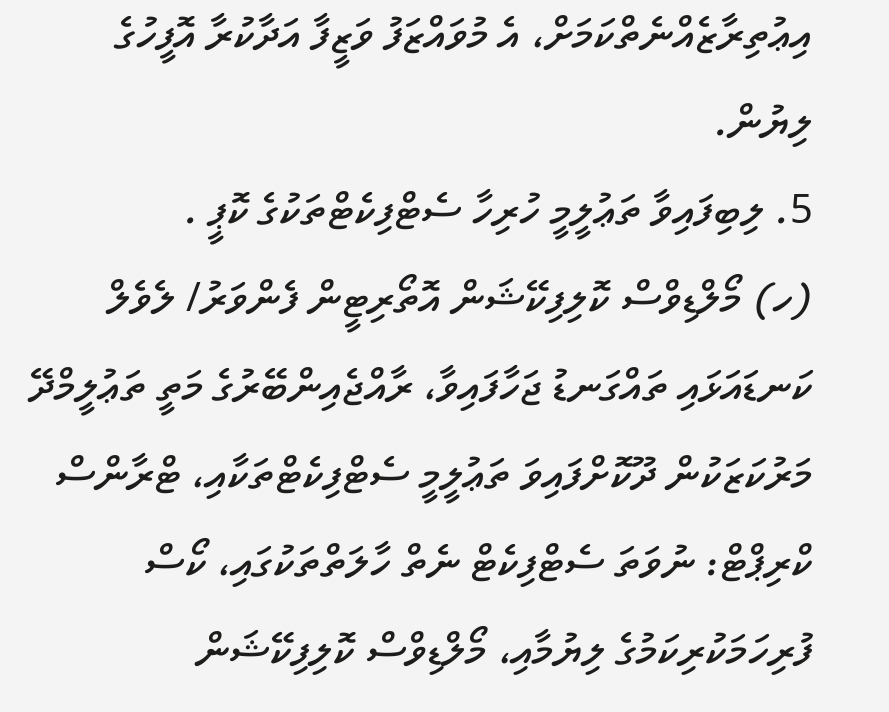އިޢުތިރާޒެއްނެތްކަމަށް، އެ މުވައްޒަފު ވަޒީފާ އަދާކުރާ އޮފީހުގެ ލިޔުން.
5. ލިބިފައިވާ ތަޢުލީމީ ހުރިހާ ސެޓްފިކެޓްތަކުގެ ކޮޕީ .
(ހ) މޯލްޑިވްސް ކޮލިފިކޭޝަން އޮތޯރިޓީން ފެންވަރު/ ލެވެލް ކަނޑައަޅައި ތައްގަނޑު ޖަހާފައިވާ، ރާއްޖެއިންބޭރުގެ މަތީ ތަޢުލީމްދޭ މަރުކަޒަކުން ދޫކޮށްފައިވަ ތަޢުލީމީ ސެޓްފިކެޓްތަކާއި، ޓްރާންސް ކްރިޕްޓް: ނުވަތަ ސެޓްފިކެޓް ނެތް ހާލަތްތަކުގައި، ކޯސް ފުރިހަމަކުރިކަމުގެ ލިޔުމާއި، މޯލްޑިވްސް ކޮލިފިކޭޝަން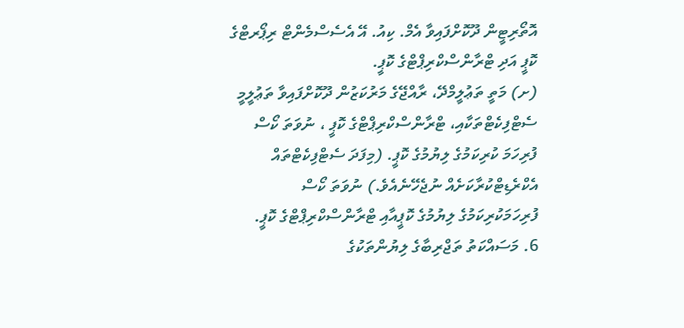އޮތޯރިޓީން ދޫކޮށްފައިވާ އެމް. ކިއު. އޭ އެސެސްމެންޓް ރިޕޯރޓްގެ ކޮޕީ އަދި ޓްރާންސްކްރިޕްޓްގެ ކޮޕީ.
(ށ) މަތީ ތަޢުލީމްދޭ، ރާއްޖޭގެ މަރުކަޒުން ދޫކޮށްފައިވާ ތަޢުލީމީ ސެޓްފިކެޓްތަކާއި، ޓްރާންސްކްރިޕްޓްގެ ކޮޕީ ، ނުވަތަ ކޯސް ފުރިހަމަ ކުރިކަމުގެ ލިޔުމުގެ ކޮޕީ. (މިފަދަ ސެޓްފިކެޓްތައް އެކްރެޑިޓްކުރާކަށެއް ނުޖެހޭނެއެވެ.) ނުވަތަ ކޯސް ފުރިހަމަކުރިކަމުގެ ލިޔުމުގެ ކޮޕީއާއި ޓްރާންސްކްރިޕްޓްގެ ކޮޕީ.
6. މަސައްކަތު ތަޖްރިބާގެ ލިޔުންތަކުގެ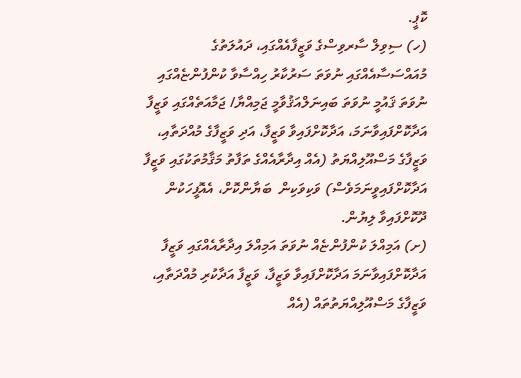ކޮޕީ.
(ހ) ސިވިލް ސާރވިސްގެ ވަޒީފާއެއްގައި، ދައުލަތުގެ މުއައްސަސާއެއްގައި ނުވަތަ ސަރުކާރު ހިއްސާވާ ކުންފުންޏެއްގައި ނުވަތަ ޤައުމީ ނުވަތަ ބައިނަލްއަޤުވާމީ ޖަމިއްޔާ/ ޖަމާއަތެއްގައި ވަޒީފާ އަދާކޮށްފައިވާނަމަ، އަދާކޮށްފައިވާ ވަޒީފާ، އަދި ވަޒީފާގެ މުއްދަތާއި، ވަޒީފާގެ މަސްއޫލިއްޔަތު (އެއް އިދާރާއެއްގެ ތަފާތު މަޤާމުތަކުގައި ވަޒީފާ އަދާކޮށްފައިވީނަމަވެސް) ވަކިވަކިން  ބަޔާންކޮށް، އެއޮފީހަކުން ދޫކޮށްފައިވާ ލިޔުން.
(ށ) އަމިއްލަ ކުންފުންޏެއް ނުވަތަ އަމިއްލަ އިދާރާއެއްގައި ވަޒީފާ އަދާކޮށްފައިވާނަމަ އަދާކޮށްފައިވާ ވަޒީފާ، ވަޒީފާ އަދާކުރި މުއްދަތާއި، ވަޒީފާގެ މަސްއޫލިއްޔަތުތައް (އެއް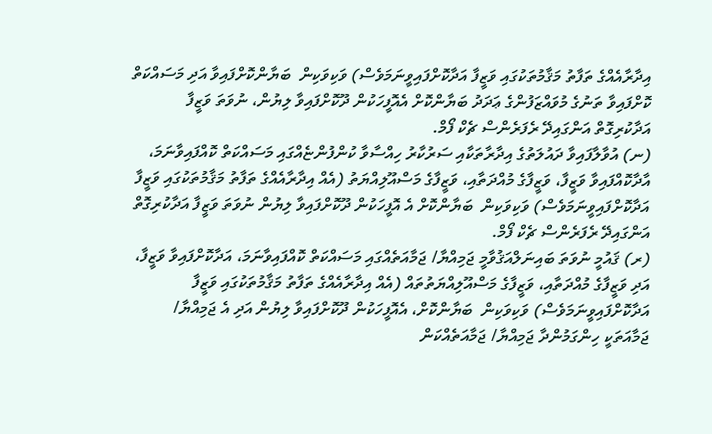އިދާރާއެއްގެ ތަފާތު މަޤާމުތަކުގައި ވަޒީފާ އަދާކޮށްފައިވީނަމަވެސް) ވަކިވަކިން  ބަޔާންކޮށްފައިވާ އަދި މަސައްކަތް ކޮށްފައިވާ ތަނުގެ މުވައްޒަފުންގެ ޢަދަދު ބަޔާންކޮށް އެއޮފީހަކުން ދޫކޮށްފައިވާ ލިޔުން، ނުވަތަ ވަޒީފާ އަދާކުރިގޮތް އަންގައިދޭ ރެފަރެންސް ޗެކް ފޯމް.
(ނ) އުވާލާފައިވާ ދައުލަތުގެ އިދާރާތަކާއި ސަރުކާރު ހިއްސާވާ ކުންފުންޏެއްގައި މަސައްކަތް ކޮއްފައިވާނަމަ، އާދާކޮއްފައިވާ ވަޒީފާ، ވަޒީފާގެ މުއްދަތާއި، ވަޒީފާގެ މަސްއޫލިއްޔަތު (އެއް އިދާރާއެއްގެ ތަފާތު މަޤާމުތަކުގައި ވަޒީފާ އަދާކޮށްފައިވީނަމަވެސް) ވަކިވަކިން  ބަޔާންކޮށް އެ އޮފީހަކުން ދޫކޮށްފައިވާ ލިޔުން ނުވަތަ ވަޒީފާ އަދާކުރިގޮތް އަންގައިދޭ ރެފަރެންސް ޗެކް ފޯމް.
(ރ) ޤައުމީ ނުވަތަ ބައިނަލްއަޤުވާމީ ޖަމިއްޔާ/ ޖަމާއަތެއްގައި މަސައްކަތް ކޮއްފައިވާނަމަ، އަދާކޮށްފައިވާ ވަޒީފާ، އަދި ވަޒީފާގެ މުއްދަތާއި، ވަޒީފާގެ މަސްއޫލިއްޔަތުތައް (އެއް އިދާރާއެއްގެ ތަފާތު މަޤާމުތަކުގައި ވަޒީފާ އަދާކޮށްފައިވީނަމަވެސް) ވަކިވަކިން  ބަޔާންކޮށް، އެއޮފީހަކުން ދޫކޮށްފައިވާ ލިޔުން އަދި އެ ޖަމިއްޔާ/ ޖަމާއަތަކީ ހިންގަމުންދާ ޖަމިއްޔާ/ ޖަމާއަތެއްކަން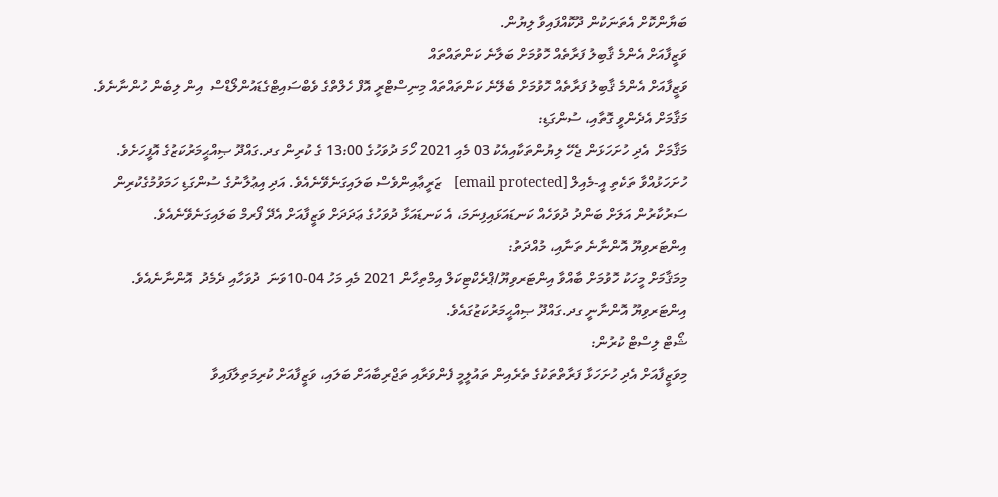ބަޔާންކޮށް އެތަނަކުން ދޫކޮއްފައިވާ ލިޔުން.
ވަޒީފާއަށް އެންމެ ޤާބިލު ފަރާތެއް ހޮވުމަށް ބަލާނެ ކަންތައްތައް
ވަޒީފާއަށް އެންމެ ޤާބިލު ފަރާތެއް ހޮވުމަށް ބެލޭނެ ކަންތައްތައް މިނިސްޓްރީ އޮފް ހެލްތްގެ ވެބްސައިޓްގެޑައުންލޯޑްސް  އިން ލިބެން ހުންނާނެވެ.
މަޤާމަށް އެދެންވީ ގޮތާއި، ސުންގަޑި:
މަޤާމަށް  އެދި ހުށަހަޅަން ޖެހޭ ލިޔުންތަކާއިއެކު 03 މެއި 2021 ހޯމަ ދުވަހުގެ 13:00 ގެ ކުރިން ގދ.ގައްދޫ ޞިއްޙީމަރުކަޒުގެ އޮފީހަށެވެ. ހުށަހަޅުއްވާ ތަކެތި އީ-މެއިލް [email protected]   ޒަރީޢާއިންވެސް ބަލައިގަނެވޭނެއެވެ. އަދި އިޢުލާނުގެ ސުންގަޑި ހަމަވުމުގެކުރިން ސަރުކާރުން އަލަށް ބަންދު ދުވަހެއް ކަނޑައަޅައިފިނަމަ، އެ ކަނޑައަޅާ ދުވަހުގެ ޢަދަދަށް ވަޒީފާއަށް އެދޭ ފޯރމް ބަލައިގަނެވޭނެއެވެ.
އިންޓަރވިޔޫ އޮންނާނެ ތަނާއި، މުއްދަތު:
މިމަޤާމަށް މީހަކު ހޮވުމަށް ބާއްވާ އިންޓަރވިޔޫ/ޕްރެކްޓިކަލް އިމްތިހާން 2021 މެއި މަހު 04-10ވަނަ  ދުވަހާއި ދެމެދު  އޮންނާނެއެވެ. އިންޓަރވިޔޫ އޮންނާނީ ގދ.ގައްދޫ ޞިއްޙީމަރުކަޒުގައެވެ.
ޝޯޓް ލިސްޓް ކުރުން:
މިވަޒީފާއަށް އެދި ހުށަހަޅާ ފަރާތްތަކުގެ ތެރެއިން ތައުލީމީ ފެންވަރާއި ތަޖްރިބާއަށް ބަލައި، ވަޒީފާއަށް ކުރިމަތިލާފައިވާ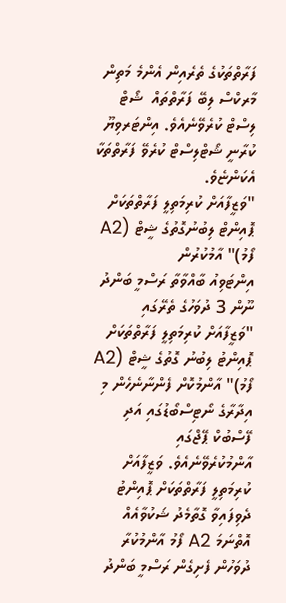ފަރާތްތަކުގެ ތެރެއިން އެންމެ މަތިން މާރކްސް ލިބޭ ފަރާތްތައް  ޝޯޓް ލިސްޓް ކުރެވޭނެއެވެ. އިންޓަރވިޔޫ ކުރާނީ ޝޯޓްލިސްޓް ކުރެވޭ ފަރާތްތަކާ އެކަންޏެވެ.
"ވަޒީފާއަށް ކުރިމަތިލީ ފަރާތްތަކަށް ޕޮއިންޓް ލިބުނުގޮތުގެ ޝީޓް (A2 ފޯމު)" އާމުކުރުން
އިންޓަވިއު ބާއްވާތާ ރަސްމީ ބަންދު ނޫން 3 ދުވަހުގެ ތެރޭގައި "ވަޒީފާއަށް ކުރިމަތިލީ ފަރާތްތަކަށް ޕޮއިންޓު ލިބުނު ގޮތުގެ ޝީޓް (A2 ފޯމު)" އާންމުކޮށް ފެންނާނެހެން މި އިދާރާގެ ނޯޓިސްބޯޑުގައި އަދި ފޭސްބުކް ޕޭޖްގައި އާންމުކުރެވޭނެއެވެ. ވަޒީފާއަށް ކުރިމަތިލީ ފަރާތްތަކަށް ޕޮއިންޓު ދެވިފައިވާ ގޮތާމެދު ޝަކުވާއެއް އޮތްނަމަ A2 ފޯމު އާންމުކުރާ ދުވަހުން ފެށިގެން ރަސްމީ ބަންދު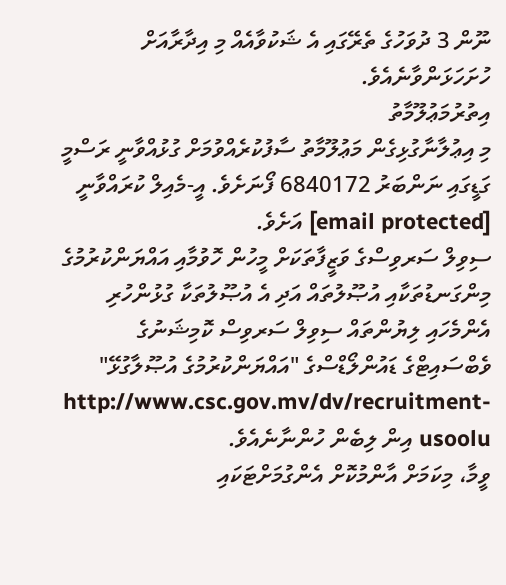ނޫން 3 ދުވަހުގެ ތެރޭގައި އެ ޝަކުވާއެއް މި އިދާރާއަށް ހުށަހަޅަންވާނެއެވެ.
އިތުރުމަޢުލޫމާތު
މި އިޢުލާނާގުޅިގެން މަޢުލޫމާތު ސާފުކުރެއްވުމަށް ގުޅުއްވާނީ ރަސްމީ ގަޑީގައި ނަންބަރު 6840172 ފޯނަށެވެ. އީ-މެއިލް ކުރައްވާނީ  [email protected] އަށެވެ.
ސިވިލް ސަރވިސްގެ ވަޒީފާތަކަށް މީހުން ހޮވުމާއި އައްޔަންކުރުމުގެ މިންގަނޑުތަކާއި އުޞޫލުތައް އަދި އެ އުޞޫލުތަކާ ގުޅުންހުރި އެންމެހައި ލިޔުންތައް ސިވިލް ސަރވިސް ކޮމިޝަނުގެ ވެބްސައިޓްގެ ޑައުންލޯޑްސްގެ "އައްޔަންކުރުމުގެ އުޞޫލާގުޅޭ" http://www.csc.gov.mv/dv/recruitment-usoolu އިން ލިބެން ހުންނާނެއެވެ.
ވީމާ، މިކަމަށް އާންމުކޮށް އެންގުމަށްޓަކައި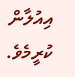އިއުލާން ކުރީމެވެ.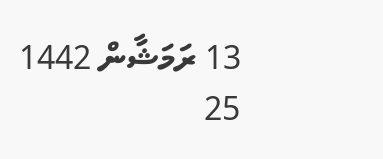13 ރަމަޝާން 1442
25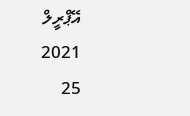އޭޕްރީލް 2021
25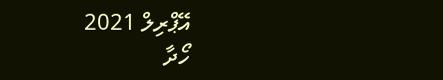އޭޕްރިލް 2021
ހޯދާ